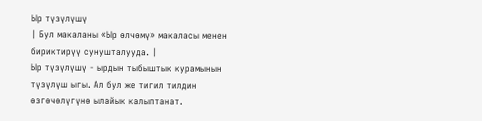Ыр түзүлүшү
| Бул макаланы «Ыр өлчөмү» макаласы менен бириктирүү сунушталууда. |
Ыр түзүлүшү - ырдын тыбыштык курамынын түзүлүш ыгы. Ал бул же тигил тилдин өзгөчөлүгүнө ылайык калыптанат.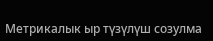Метрикалык ыр түзүлүш созулма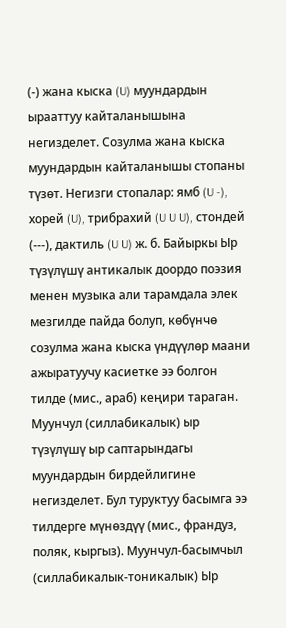(-) жана кыска (U) муундардын ырааттуу кайталанышына негизделет. Созулма жана кыска муундардын кайталанышы стопаны түзөт. Негизги стопалар: ямб (U -), хорей (U), трибрахий (U U U), стондей (---), дактиль (U U) ж. б. Байыркы Ыр түзүлүшү антикалык доордо поэзия менен музыка али тарамдала элек мезгилде пайда болуп, көбүнчө созулма жана кыска үндүүлөр маани ажыратуучу касиетке ээ болгон тилде (мис., араб) кеңири тараган. Муунчул (силлабикалык) ыр түзүлүшү ыр саптарындагы муундардын бирдейлигине негизделет. Бул туруктуу басымга ээ тилдерге мүнөздүү (мис., франдуз, поляк, кыргыз). Муунчул-басымчыл (силлабикалык-тоникалык) Ыр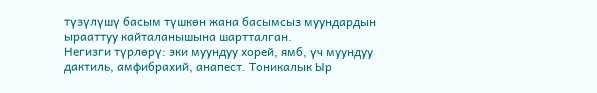түзүлүшү басым түшкөн жана басымсыз муундардын ырааттуу кайталанышына шартталган.
Негизги түрлөрү: эки муундуу хорей, ямб, үч муундуу дактиль, амфибрахий, анапест. Тоникалык Ыр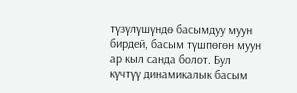түзүлүшүндө басымдуу муун бирдей, басым түшпөгөн муун ар кыл санда болот. Бул күчтүү динамикалык басым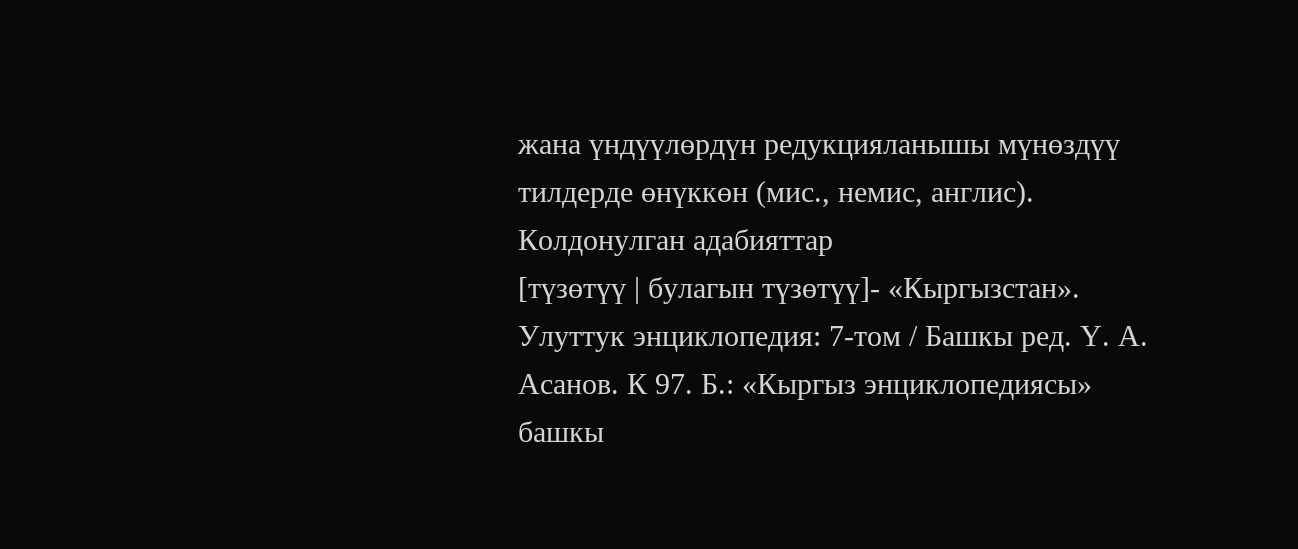жана үндүүлөрдүн редукцияланышы мүнөздүү тилдерде өнүккөн (мис., немис, англис).
Колдонулган адабияттар
[түзөтүү | булагын түзөтүү]- «Кыргызстан». Улуттук энциклопедия: 7-том / Башкы ред. Ү. А. Асанов. К 97. Б.: «Кыргыз энциклопедиясы» башкы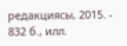редакциясы, 2015. - 832 б., илл.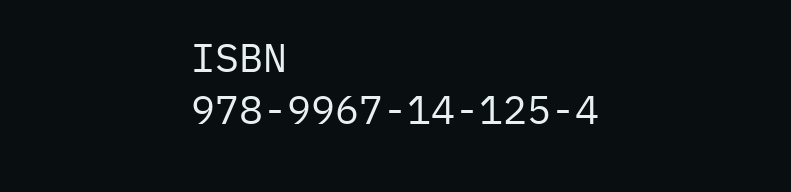ISBN 978-9967-14-125-4